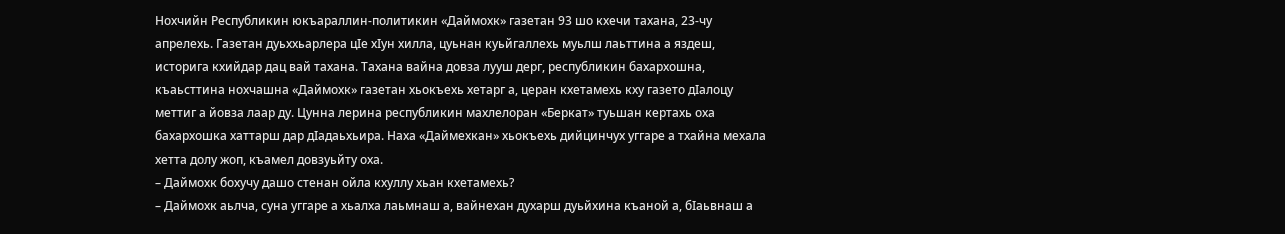Нохчийн Республикин юкъараллин-политикин «Даймохк» газетан 93 шо кхечи тахана, 23-чу апрелехь. Газетан дуьххьарлера цIе хIун хилла, цуьнан куьйгаллехь муьлш лаьттина а яздеш, историга кхийдар дац вай тахана. Тахана вайна довза лууш дерг, республикин бахархошна, къаьсттина нохчашна «Даймохк» газетан хьокъехь хетарг а, церан кхетамехь кху газето дIалоцу меттиг а йовза лаар ду. Цунна лерина республикин махлелоран «Беркат» туьшан кертахь оха бахархошка хаттарш дар дIадаьхьира. Наха «Даймехкан» хьокъехь дийцинчух уггаре а тхайна мехала хетта долу жоп, къамел довзуьйту оха.
– Даймохк бохучу дашо стенан ойла кхуллу хьан кхетамехь?
– Даймохк аьлча, суна уггаре а хьалха лаьмнаш а, вайнехан духарш дуьйхина къаной а, бIаьвнаш а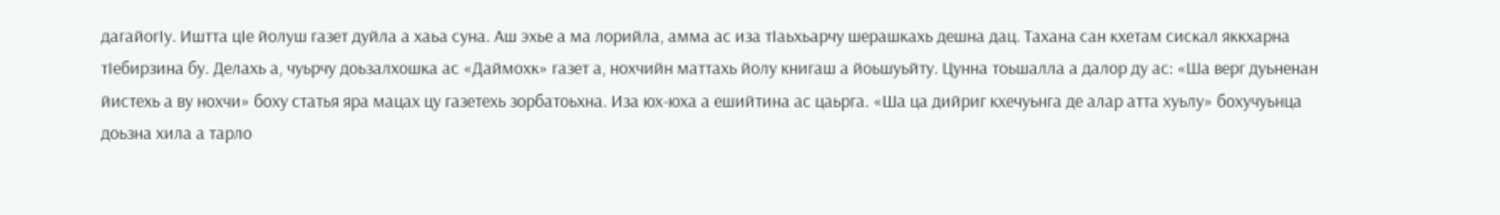дагайогIу. Иштта цIе йолуш газет дуйла а хаьа суна. Аш эхье а ма лорийла, амма ас иза тIаьхьарчу шерашкахь дешна дац. Тахана сан кхетам сискал яккхарна тIебирзина бу. Делахь а, чуьрчу доьзалхошка ас «Даймохк» газет а, нохчийн маттахь йолу книгаш а йоьшуьйту. Цунна тоьшалла а далор ду ас: «Ша верг дуьненан йистехь а ву нохчи» боху статья яра мацах цу газетехь зорбатоьхна. Иза юх-юха а ешийтина ас цаьрга. «Ша ца дийриг кхечуьнга де алар атта хуьлу» бохучуьнца доьзна хила а тарло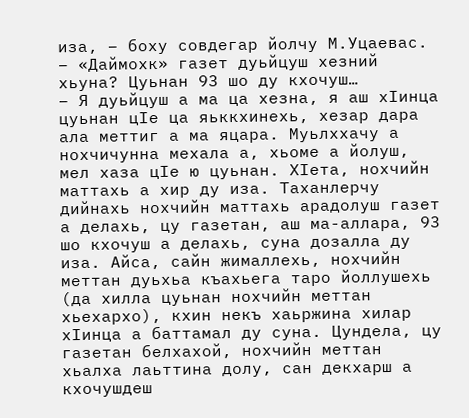иза, – боху совдегар йолчу М.Уцаевас.
– «Даймохк» газет дуьйцуш хезний хьуна? Цуьнан 93 шо ду кхочуш…
– Я дуьйцуш а ма ца хезна, я аш хIинца цуьнан цIе ца яьккхинехь, хезар дара ала меттиг а ма яцара. Муьлххачу а нохчичунна мехала а, хьоме а йолуш, мел хаза цIе ю цуьнан. ХIета, нохчийн маттахь а хир ду иза. Таханлерчу дийнахь нохчийн маттахь арадолуш газет а делахь, цу газетан, аш ма-аллара, 93 шо кхочуш а делахь, суна дозалла ду иза. Айса, сайн жималлехь, нохчийн меттан дуьхьа къахьега таро йоллушехь (да хилла цуьнан нохчийн меттан хьехархо), кхин некъ хаьржина хилар хIинца а баттамал ду суна. Цундела, цу газетан белхахой, нохчийн меттан хьалха лаьттина долу, сан декхарш а кхочушдеш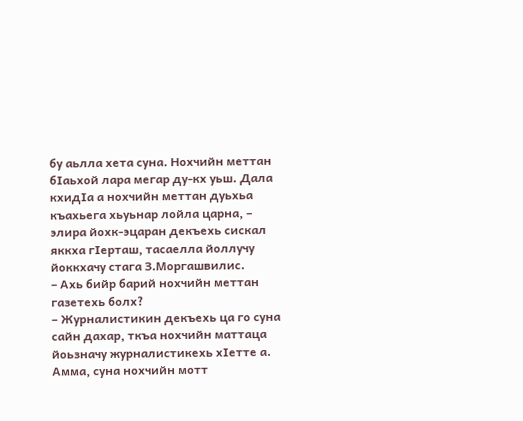бу аьлла хета суна. Нохчийн меттан бIаьхой лара мегар ду-кх уьш. Дала кхидIа а нохчийн меттан дуьхьа къахьега хьуьнар лойла царна, – элира йохк-эцаран декъехь сискал яккха гIерташ, тасаелла йоллучу йоккхачу стага З.Моргашвилис.
– Ахь бийр барий нохчийн меттан газетехь болх?
– Журналистикин декъехь ца го суна сайн дахар, ткъа нохчийн маттаца йоьзначу журналистикехь хIетте а. Амма, суна нохчийн мотт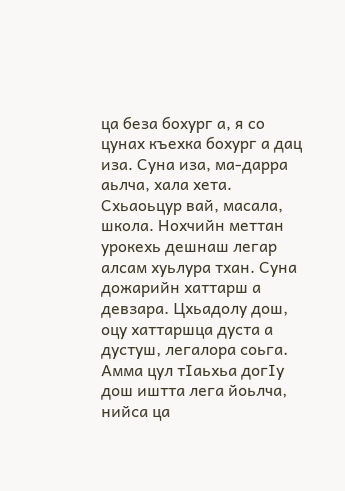ца беза бохург а, я со цунах къехка бохург а дац иза. Суна иза, ма-дарра аьлча, хала хета. Схьаоьцур вай, масала, школа. Нохчийн меттан урокехь дешнаш легар алсам хуьлура тхан. Суна дожарийн хаттарш а девзара. Цхьадолу дош, оцу хаттаршца дуста а дустуш, легалора соьга. Амма цул тIаьхьа догIу дош иштта лега йоьлча, нийса ца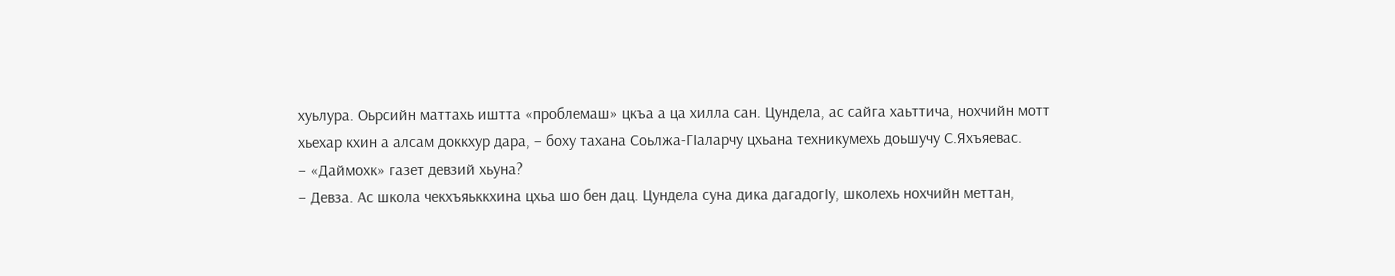хуьлура. Оьрсийн маттахь иштта «проблемаш» цкъа а ца хилла сан. Цундела, ас сайга хаьттича, нохчийн мотт хьехар кхин а алсам доккхур дара, – боху тахана Соьлжа-ГIаларчу цхьана техникумехь доьшучу С.Яхъяевас.
– «Даймохк» газет девзий хьуна?
– Девза. Ас школа чекхъяьккхина цхьа шо бен дац. Цундела суна дика дагадогIу, школехь нохчийн меттан,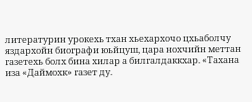литературин урокехь тхан хьехархочо цхьаболчу яздархойн биографи юьйцуш, цара нохчийн меттан газетехь болх бина хилар а билгалдаккхар. «Тахана иза «Даймохк» газет ду.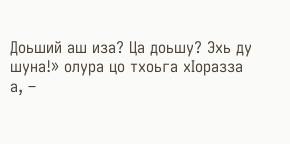Доьший аш иза? Ца доьшу? Эхь ду шуна!» олура цо тхоьга хIоразза а, –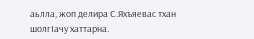аьлла, жоп делира С.Яхъяевас тхан шолгIачу хаттарна.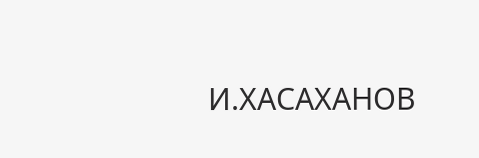И.ХАСАХАНОВ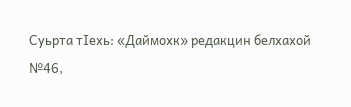Суьрта тIехь: «Даймохк» редакцин белхахой
№46,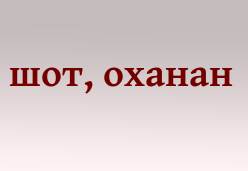шот, оханан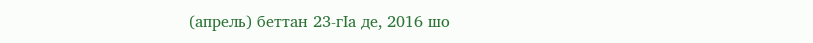(апрель) беттан 23-гIа де, 2016 шо